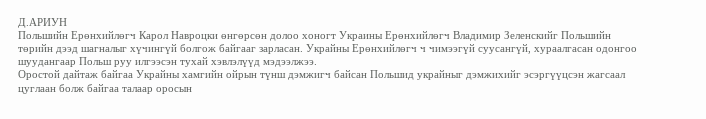Д.АРИУН
Польшийн Ерөнхийлөгч Карол Навроцки өнгөрсөн долоо хоногт Украины Ерөнхийлөгч Владимир Зеленскийг Польшийн төрийн дээд шагналыг хүчингүй болгож байгааг зарласан. Украйны Ерөнхийлөгч ч чимээгүй суусангүй, хураалгасан одонгоо шуудангаар Польш руу илгээсэн тухай хэвлэлүүд мэдээлжээ.
Оростой дайтаж байгаа Украйны хамгийн ойрын түнш дэмжигч байсан Польшид украйныг дэмжихийг эсэргүүцсэн жагсаал цуглаан болж байгаа талаар оросын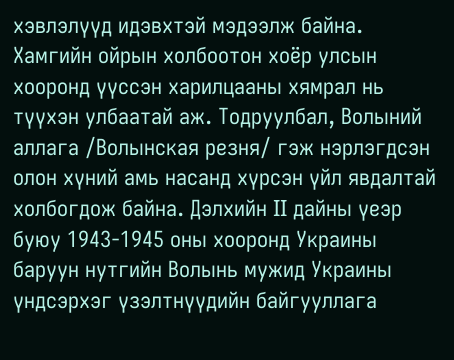хэвлэлүүд идэвхтэй мэдээлж байна.
Хамгийн ойрын холбоотон хоёр улсын хооронд үүссэн харилцааны хямрал нь түүхэн улбаатай аж. Тодруулбал, Волыний аллага /Волынская резня/ гэж нэрлэгдсэн олон хүний амь насанд хүрсэн үйл явдалтай холбогдож байна. Дэлхийн II дайны үеэр буюу 1943-1945 оны хооронд Украины баруун нутгийн Волынь мужид Украины үндсэрхэг үзэлтнүүдийн байгууллага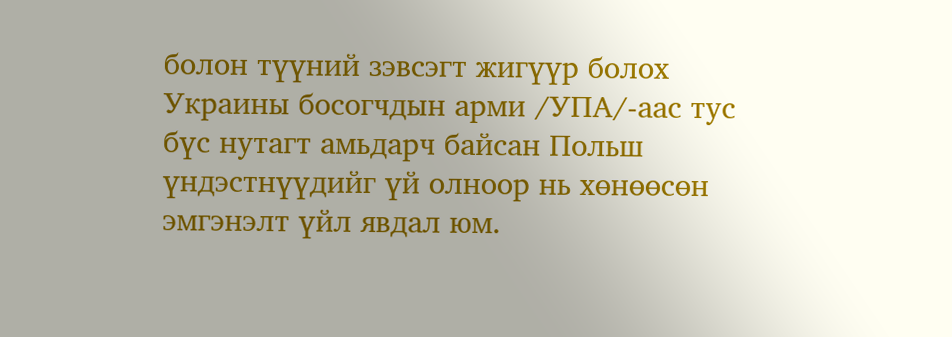болон түүний зэвсэгт жигүүр болох Украины босогчдын арми /УПА/-аас тус бүс нутагт амьдарч байсан Польш үндэстнүүдийг үй олноор нь хөнөөсөн эмгэнэлт үйл явдал юм.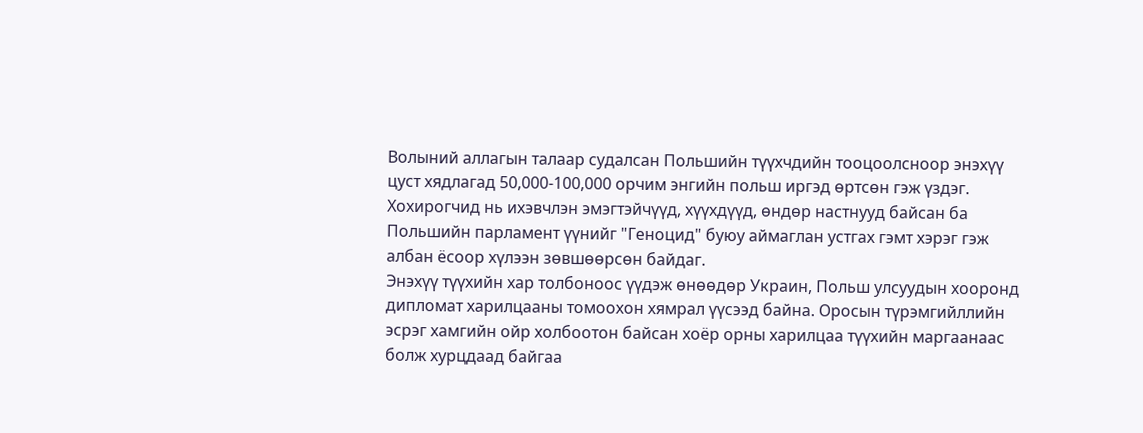Волыний аллагын талаар судалсан Польшийн түүхчдийн тооцоолсноор энэхүү цуст хядлагад 50,000-100,000 орчим энгийн польш иргэд өртсөн гэж үздэг. Хохирогчид нь ихэвчлэн эмэгтэйчүүд, хүүхдүүд, өндөр настнууд байсан ба Польшийн парламент үүнийг "Геноцид" буюу аймаглан устгах гэмт хэрэг гэж албан ёсоор хүлээн зөвшөөрсөн байдаг.
Энэхүү түүхийн хар толбоноос үүдэж өнөөдөр Украин, Польш улсуудын хооронд дипломат харилцааны томоохон хямрал үүсээд байна. Оросын түрэмгийллийн эсрэг хамгийн ойр холбоотон байсан хоёр орны харилцаа түүхийн маргаанаас болж хурцдаад байгаа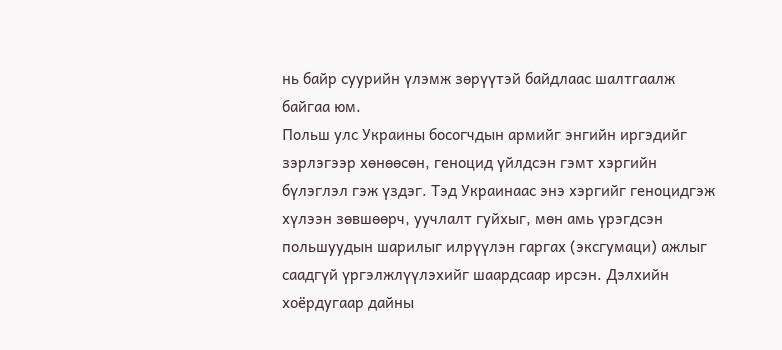нь байр суурийн үлэмж зөрүүтэй байдлаас шалтгаалж байгаа юм.
Польш улс Украины босогчдын армийг энгийн иргэдийг зэрлэгээр хөнөөсөн, геноцид үйлдсэн гэмт хэргийн бүлэглэл гэж үздэг. Тэд Украинаас энэ хэргийг геноцидгэж хүлээн зөвшөөрч, уучлалт гуйхыг, мөн амь үрэгдсэн польшуудын шарилыг илрүүлэн гаргах (эксгумаци) ажлыг саадгүй үргэлжлүүлэхийг шаардсаар ирсэн. Дэлхийн хоёрдугаар дайны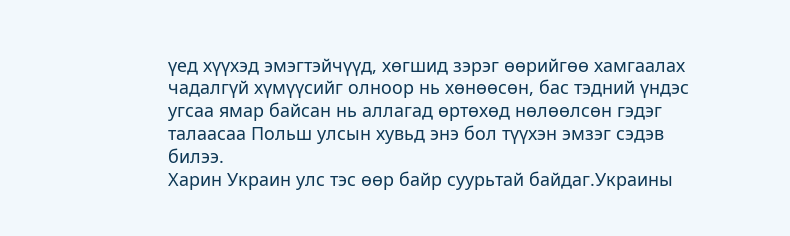үед хүүхэд эмэгтэйчүүд, хөгшид зэрэг өөрийгөө хамгаалах чадалгүй хүмүүсийг олноор нь хөнөөсөн, бас тэдний үндэс угсаа ямар байсан нь аллагад өртөхөд нөлөөлсөн гэдэг талаасаа Польш улсын хувьд энэ бол түүхэн эмзэг сэдэв билээ.
Харин Украин улс тэс өөр байр суурьтай байдаг.Украины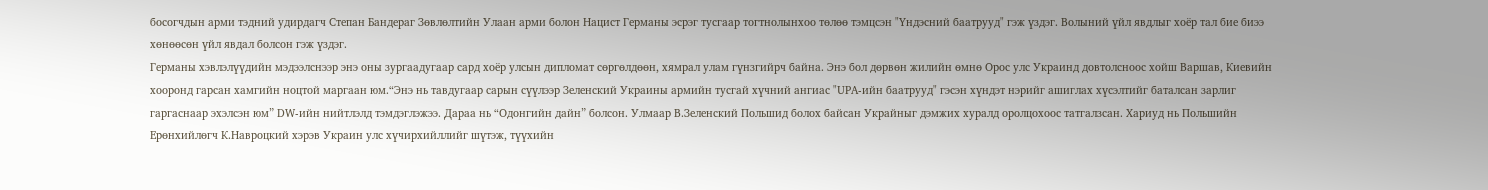босогчдын арми тэдний удирдагч Степан Бандераг Зөвлөлтийн Улаан арми болон Нацист Германы эсрэг тусгаар тогтнолынхоо төлөө тэмцсэн "Үндэсний баатрууд" гэж үздэг. Волыний үйл явдлыг хоёр тал бие биээ хөнөөсөн үйл явдал болсон гэж үздэг.
Германы хэвлэлүүдийн мэдээлснээр энэ оны зургаадугаар сард хоёр улсын дипломат сөргөлдөөн, хямрал улам гүнзгийрч байна. Энэ бол дөрвөн жилийн өмнө Орос улс Украинд довтолсноос хойш Варшав, Киевийн хооронд гарсан хамгийн ноцтой маргаан юм.“Энэ нь тавдугаар сарын сүүлээр Зеленский Украины армийн тусгай хүчний ангиас "UPA-ийн баатрууд" гэсэн хүндэт нэрийг ашиглах хүсэлтийг баталсан зарлиг гаргаснаар эхэлсэн юм” DW-ийн нийтлэлд тэмдэглэжээ. Дараа нь “Одонгийн дайн” болсон. Улмаар В.Зеленский Польшид болох байсан Украйныг дэмжих хуралд оролцохоос татгалзсан. Хариуд нь Польшийн Ерөнхийлөгч К.Навроцкий хэрэв Украин улс хүчирхийллийг шүтэж, түүхийн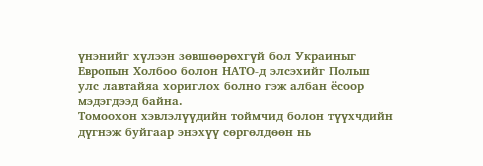үнэнийг хүлээн зөвшөөрөхгүй бол Украиныг Европын Холбоо болон НАТО-д элсэхийг Польш улс лавтайяа хориглох болно гэж албан ёсоор мэдэгдээд байна.
Томоохон хэвлэлүүдийн тоймчид болон түүхчдийн дүгнэж буйгаар энэхүү сөргөлдөөн нь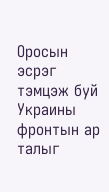Оросын эсрэг тэмцэж буй Украины фронтын ар талыг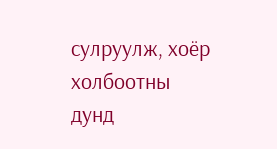сулруулж, хоёр холбоотны дунд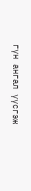гүн ангал үүсгэж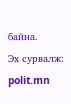байна.
Эх сурвалж: polit.mn